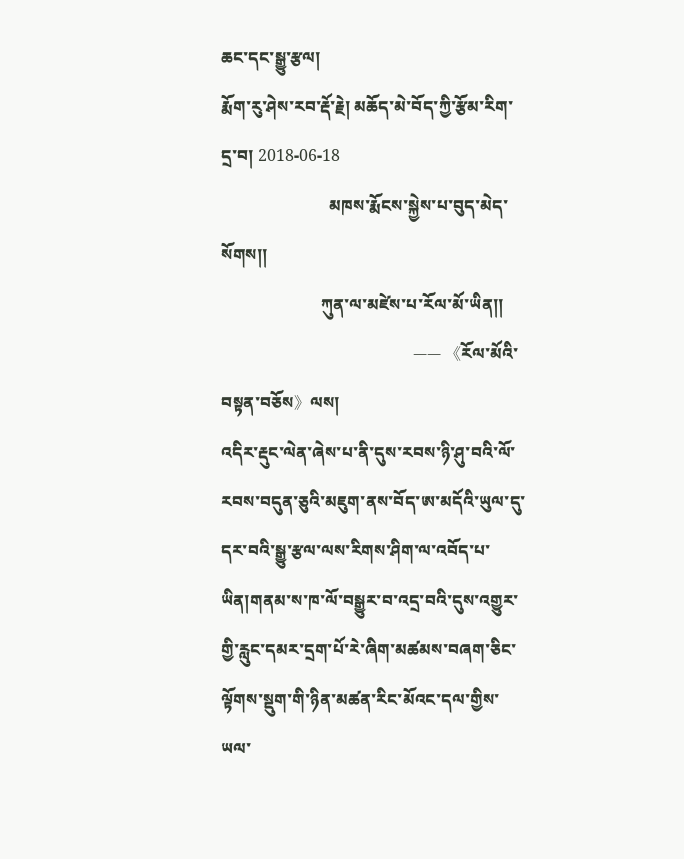ཆང་དང་སྒྱུ་རྩལ།
རྨོག་རུ་ཤེས་རབ་རྡོ་རྗེ། མཆོད་མེ་བོད་ཀྱི་རྩོམ་རིག་དྲ་བ། 2018-06-18
                          མཁས་རྨོངས་སྐྱེས་པ་བུད་མེད་སོགས།།
                        ཀུན་ལ་མཛེས་པ་རོལ་མོ་ཡིན།།
                                                —— 《རོལ་མོའི་བསྟན་བཅོས》ལས།
འདིར་རྡུང་ལེན་ཞེས་པ་ནི་དུས་རབས་ཉི་ཤུ་བའི་ལོ་རབས་བདུན་ཅུའི་མཇུག་ནས་བོད་ཨ་མདོའི་ཡུལ་དུ་དར་བའི་སྒྱུ་རྩལ་ལས་རིགས་ཤིག་ལ་འབོད་པ་ཡིན།གནམ་ས་ཁ་ལོ་བསྒྱུར་བ་འདྲ་བའི་དུས་འགྱུར་གྱི་རླུང་དམར་དྲག་པོ་རེ་ཞིག་མཚམས་བཞག་ཅིང་ལྟོགས་སྡུག་གི་ཉིན་མཚན་རིང་མོའང་དལ་གྱིས་ཡལ་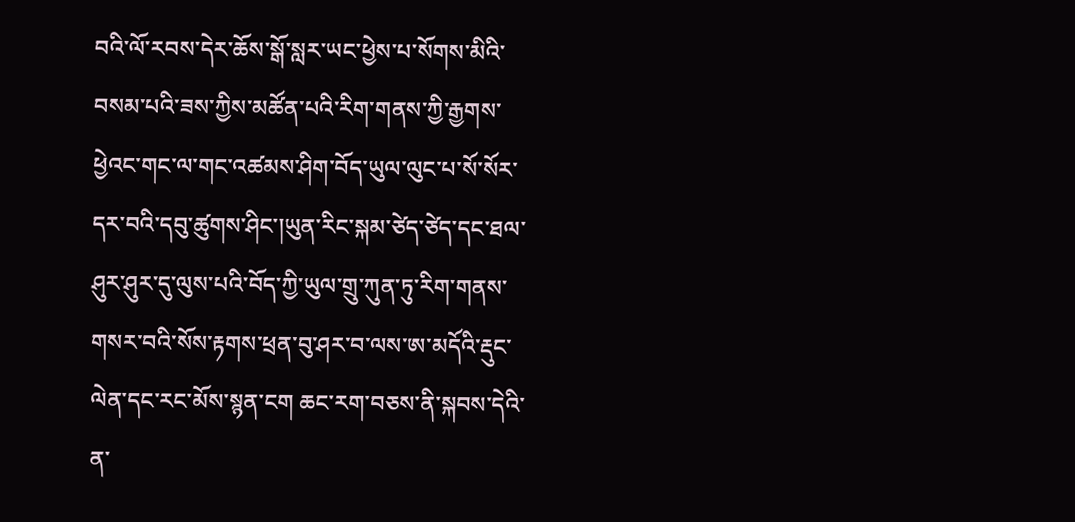བའི་ལོ་རབས་དེར་ཆོས་སྒོ་སླར་ཡང་ཕྱེས་པ་སོགས་མིའི་བསམ་པའི་ཟས་ཀྱིས་མཚོན་པའི་རིག་གནས་ཀྱི་རྒྱགས་ཕྱེའང་གང་ལ་གང་འཚམས་ཤིག་བོད་ཡུལ་ལུང་པ་སོ་སོར་དར་བའི་དབུ་ཚུགས་ཤིང་།ཡུན་རིང་སྐམ་ཙེད་ཙེད་དང་ཐལ་ཤུར་ཤུར་དུ་ལུས་པའི་བོད་ཀྱི་ཡུལ་གྲུ་ཀུན་ཏུ་རིག་གནས་གསར་བའི་སོས་རྟགས་ཕྲན་བུ་ཤར་བ་ལས་ཨ་མདོའི་རྡུང་ལེན་དང་རང་མོས་སྙན་ངག ཆང་རག་བཅས་ནི་སྐབས་དེའི་ན་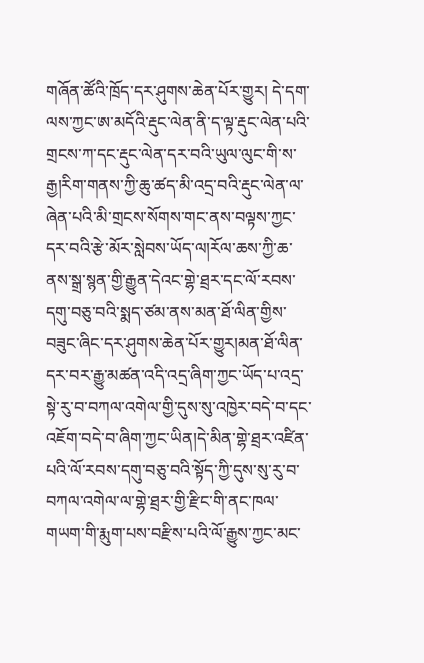གཞོན་ཚོའི་ཁྲོད་དར་ཤུགས་ཆེན་པོར་གྱུར། དེ་དག་ལས་ཀྱང་ཨ་མདོའི་རྡུང་ལེན་ནི་ད་ལྟ་རྡུང་ལེན་པའི་གྲངས་ཀ་དང་རྡུང་ལེན་དར་བའི་ཡུལ་ལུང་གི་ས་རྒྱ།རིག་གནས་ཀྱི་ཆུ་ཚད་མི་འདྲ་བའི་རྡུང་ལེན་ལ་ཞེན་པའི་མི་གྲངས་སོགས་གང་ནས་བལྟས་ཀྱང་དར་བའི་རྩེ་མོར་སླེབས་ཡོད་ལ།རོལ་ཆས་ཀྱི་ཆ་ནས་སྒྲ་སྙན་གྱི་རྒྱུན་དེའང་གྷེ་ཐྲར་དང་ལོ་རབས་དགུ་བཅུ་བའི་སྨད་ཙམ་ནས་མན་ཐོ་ལིན་གྱིས་བཟུང་ཞིང་དར་ཤུགས་ཆེན་པོར་གྱུར།མན་ཐོ་ལིན་དར་བར་རྒྱུ་མཚན་འདི་འདྲ་ཞིག་ཀྱང་ཡོད་པ་འདྲ་སྟེ་རུ་བ་བཀལ་འགེལ་གྱི་དུས་སུ་འཁྱེར་བདེ་བ་དང་འཇོག་བདེ་བ་ཞིག་ཀྱང་ཡིན།དེ་མིན་གྷེ་ཐྲར་འཛིན་པའི་ལོ་རབས་དགུ་བཅུ་བའི་སྟོད་ཀྱི་དུས་སུ་རུ་བ་བཀལ་འགེལ་ལ་གྷེ་ཐྲར་གྱི་རྫིང་གི་ནང་ཁལ་གཡག་གི་རྨུག་པས་བརྫིས་པའི་ལོ་རྒྱུས་ཀྱང་མང་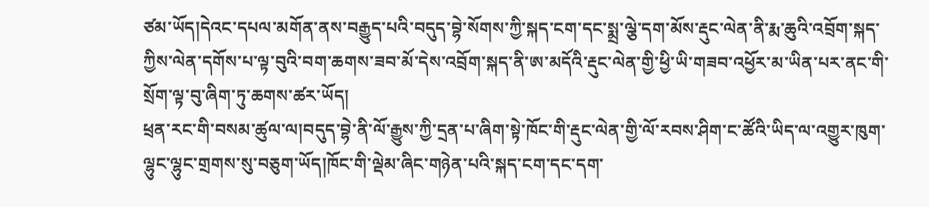ཙམ་ཡོད།དེའང་དཔལ་མགོན་ནས་བརྒྱུད་པའི་བདུད་བྷེ་སོགས་ཀྱི་སྐད་ངག་དང་སྨྲ་ལྕེ་དག་མོས་རྡུང་ལེན་ནི་རྨ་ཆུའི་འབྲོག་སྐད་ཀྱིས་ལེན་དགོས་པ་ལྟ་བུའི་བག་ཆགས་ཟབ་མོ་དེས་འབྲོག་སྐད་ནི་ཨ་མདོའི་རྡུང་ལེན་གྱི་ཕྱི་ཡི་གཟབ་འཕྱོར་མ་ཡིན་པར་ནང་གི་སྲོག་ལྟ་བུ་ཞིག་ཏུ་ཆགས་ཚར་ཡོད།
ཕྲན་རང་གི་བསམ་ཚུལ་ལ།བདུད་བྷེ་ནི་ལོ་རྒྱུས་ཀྱི་དྲན་པ་ཞིག་སྟེ་ཁོང་གི་རྡུང་ལེན་གྱི་ལོ་རབས་ཤིག་ང་ཚོའི་ཡིད་ལ་འགྱུར་ཁུག་ལྷུང་ལྷུང་གྲགས་སུ་བཅུག་ཡོད།ཁོང་གི་ལྡེམ་ཞིང་གཉེན་པའི་སྐད་ངག་དང་དག་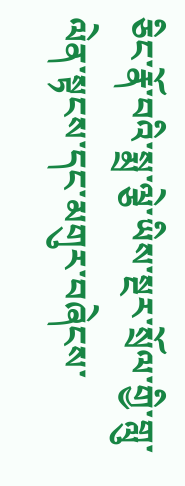ཅིང་རྣོ་བའི་སྨྲ་ལྕེ་ཡིས་སྔར་སྲོལ་གྱི་གླུ་ལེན་སྟངས་དང་མགུར་བཞེངས་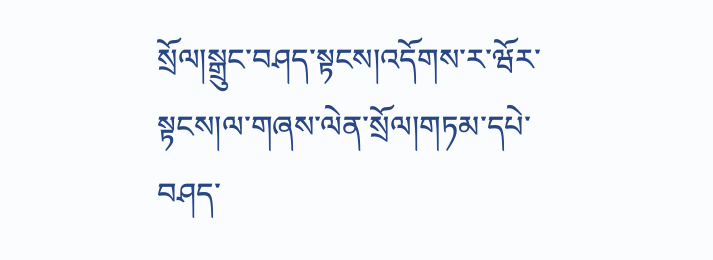སྲོལ།སྒྲུང་བཤད་སྟངས།འདོགས་ར་ཝོར་སྟངས།ལ་གཞས་ལེན་སྲོལ།གཏམ་དཔེ་བཤད་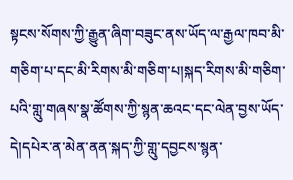སྟངས་སོགས་ཀྱི་རྒྱུན་ཞིག་བཟུང་ནས་ཡོད་ལ་རྒྱལ་ཁབ་མི་གཅིག་པ་དང་མི་རིགས་མི་གཅིག་པ།སྐད་རིགས་མི་གཅིག་པའི་གླུ་གཞས་སྣ་ཚོགས་ཀྱི་སྙན་ཆའང་དང་ལེན་བྱས་ཡོད་དེ།དཔེར་ན་མེན་ནན་སྐད་ཀྱི་གླུ་དབྱངས་སྙན་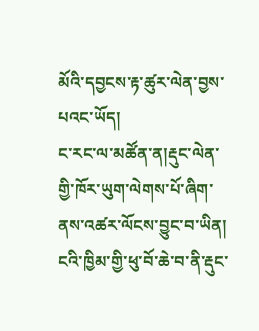མོའི་དབྱངས་རྟ་ཚུར་ལེན་བྱས་པའང་ཡོད།
ང་རང་ལ་མཚོན་ན།རྡུང་ལེན་གྱི་ཁོར་ཡུག་ལེགས་པོ་ཞིག་ནས་འཚར་ལོངས་བྱུང་བ་ཡིན། ངའི་ཁྱིམ་གྱི་ཕུ་བོ་ཆེ་བ་ནི་རྡུང་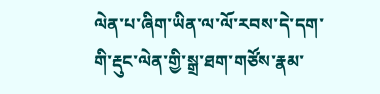ལེན་པ་ཞིག་ཡིན་ལ་ལོ་རབས་དེ་དག་གི་རྡུང་ལེན་གྱི་སྒྲ་ཐག་གཙོས་རྣམ་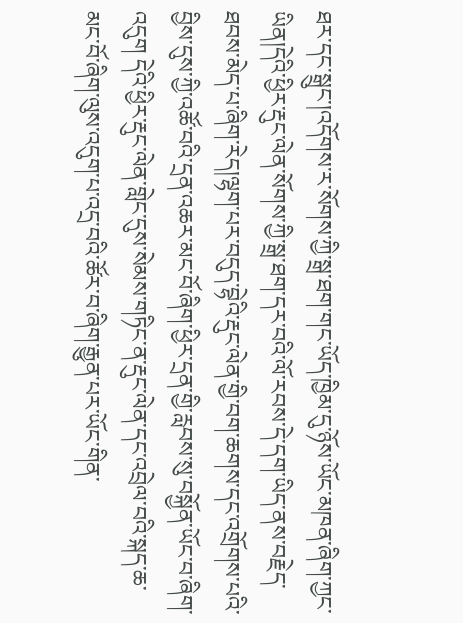ཐར་དང་སྒྲུང་།འདོགས་ར་སོགས་ཀྱི་སྒྲ་ཐག་གང་ཡོད་ཁྱིམ་དུ་ཉོས་ཡོང་མཁན་ཞིག་ཀྱང་ཡིན།དེའི་ཕྱིར་རྡུང་ལེན་སོགས་ཀྱི་སྒྲ་ཐག་དར་བའི་ལོ་རབས་དེ་དག་ཡིད་ནས་བརྗེད་ཐབས་མེད་པ་ཞིག་རེད།ལྷག་པར་བདུད་བྷེའི་རྡུང་ལེན་གྱི་བག་ཆགས་དང་འགྲོགས་པའི་བྱིས་དུས་ཀྱི་འཚོ་བའི་དྲན་འཆར་མང་བོ་ཞིག་ཕྱིར་དྲན་གྱི་རླབས་སུ་བསྐྱོན་ཡོང་བ་ཞིག་འདུག དེའི་ཕྱིར་རྡུང་ལེན་གླེང་དུས་སེམས་གཏིང་ན་རྡུང་ལེན་དང་འབྲེལ་བའི་སྐད་ཆ་མང་བོ་ཞིག་ལུས་འདུག་པ་འདྲ་བའི་ཚོར་བ་ཞིག་རྒྱུན་པར་ཡོང་གིན་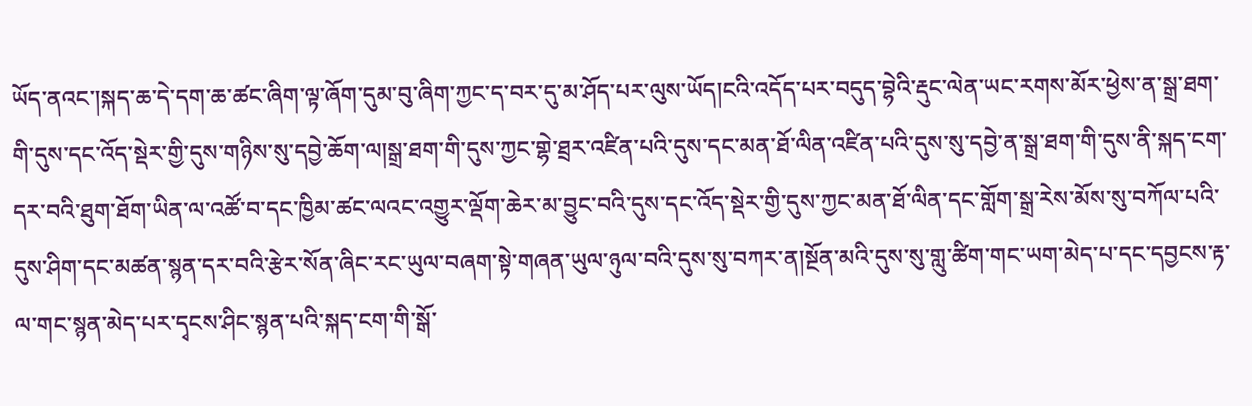ཡོད་ནའང་།སྐད་ཆ་དེ་དག་ཆ་ཚང་ཞིག་ལྟ་ཞོག་དུམ་བུ་ཞིག་ཀྱང་ད་བར་དུ་མ་ཤོད་པར་ལུས་ཡོད།ངའི་འདོད་པར་བདུད་བྷེའི་རྡུང་ལེན་ཡང་རགས་མོར་ཕྱེས་ན་སྒྲ་ཐག་གི་དུས་དང་འོད་སྡེར་གྱི་དུས་གཉིས་སུ་དབྱེ་ཆོག་ལ།སྒྲ་ཐག་གི་དུས་ཀྱང་གྷེ་ཐྲར་འཛིན་པའི་དུས་དང་མན་ཐོ་ལིན་འཛིན་པའི་དུས་སུ་དབྱེ་ན་སྒྲ་ཐག་གི་དུས་ནི་སྐད་ངག་དར་བའི་ཐུག་ཐོག་ཡིན་ལ་འཚོ་བ་དང་ཁྱིམ་ཚང་ལའང་འགྱུར་ལྡོག་ཆེར་མ་བྱུང་བའི་དུས་དང་འོད་སྡེར་གྱི་དུས་ཀྱང་མན་ཐོ་ལིན་དང་གློག་སྒྲ་རེས་མོས་སུ་བཀོལ་པའི་དུས་ཤིག་དང་མཚན་སྙན་དར་བའི་རྩེར་སོན་ཞིང་རང་ཡུལ་བཞག་སྟེ་གཞན་ཡུལ་ཉུལ་བའི་དུས་སུ་བཀར་ན།སྔོན་མའི་དུས་སུ་གླུ་ཚིག་གང་ཡག་མེད་པ་དང་དབྱངས་རྟ་ལ་གང་སྙན་མེད་པར་དྭངས་ཤིང་སྙན་པའི་སྐད་ངག་གི་སྒོ་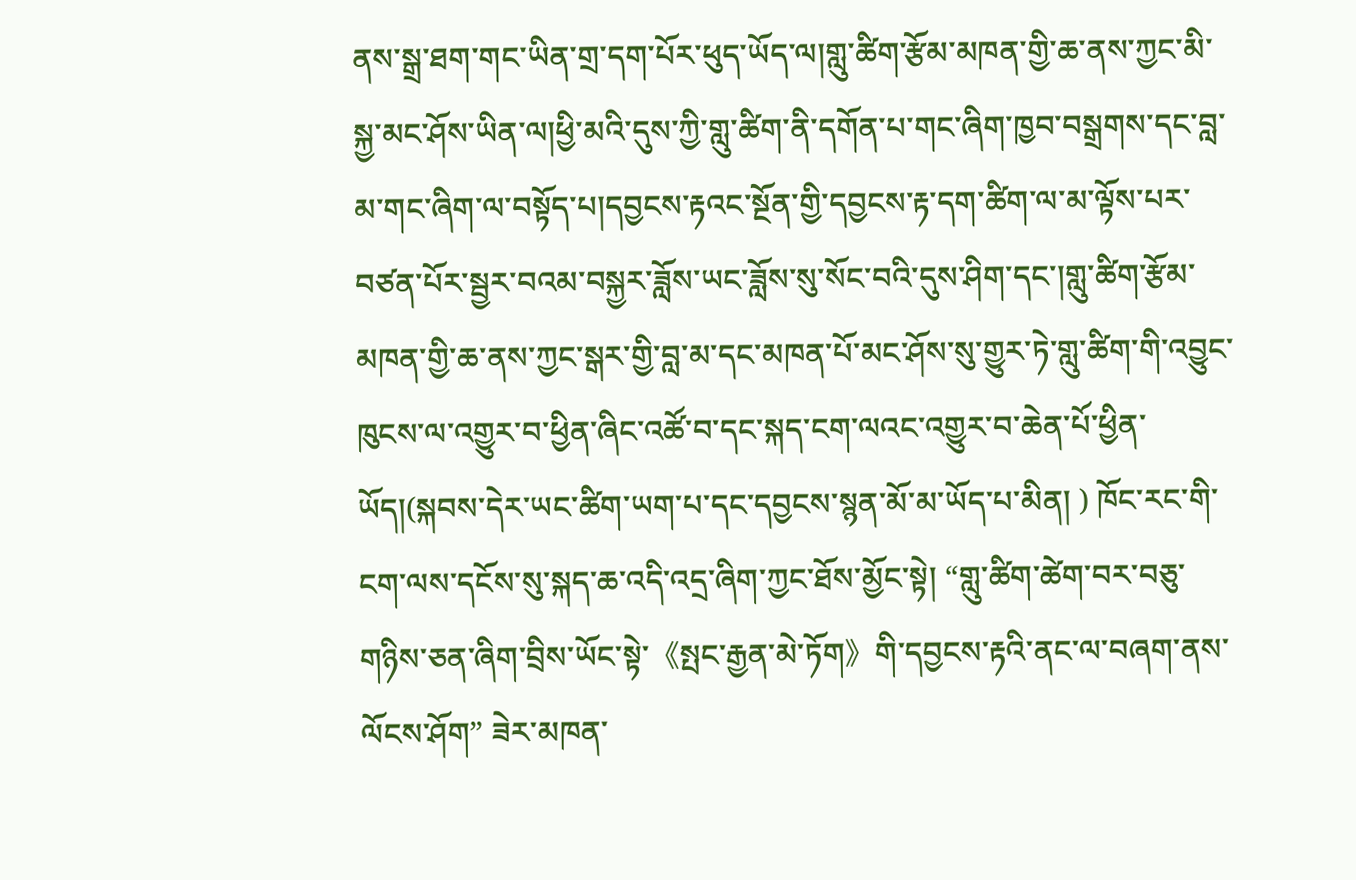ནས་སྒྲ་ཐག་གང་ཡིན་གྲ་དག་པོར་ཕུད་ཡོད་ལ།གླུ་ཚིག་རྩོམ་མཁན་གྱི་ཆ་ནས་ཀྱང་མི་སྐྱ་མང་ཤོས་ཡིན་ལ།ཕྱི་མའི་དུས་ཀྱི་གླུ་ཚིག་ནི་དགོན་པ་གང་ཞིག་ཁྱབ་བསྒྲགས་དང་བླ་མ་གང་ཞིག་ལ་བསྟོད་པ།དབྱངས་རྟའང་སྔོན་གྱི་དབྱངས་རྟ་དག་ཚིག་ལ་མ་ལྟོས་པར་བཙན་པོར་སྦྱར་བའམ་བསྐྱར་ཟློས་ཡང་ཟློས་སུ་སོང་བའི་དུས་ཤིག་དང་།གླུ་ཚིག་རྩོམ་མཁན་གྱི་ཆ་ནས་ཀྱང་སྒར་གྱི་བླ་མ་དང་མཁན་པོ་མང་ཤོས་སུ་གྱུར་ཏེ་གླུ་ཚིག་གི་འབྱུང་ཁུངས་ལ་འགྱུར་བ་ཕྱིན་ཞིང་འཚོ་བ་དང་སྐད་ངག་ལའང་འགྱུར་བ་ཆེན་པོ་ཕྱིན་ཡོད།(སྐབས་དེར་ཡང་ཚིག་ཡག་པ་དང་དབྱངས་སྙན་མོ་མ་ཡོད་པ་མིན། ) ཁོང་རང་གི་ངག་ལས་དངོས་སུ་སྐད་ཆ་འདི་འདྲ་ཞིག་ཀྱང་ཐོས་མྱོང་སྟེ། “གླུ་ཚིག་ཚེག་བར་བཅུ་གཉིས་ཅན་ཞིག་བྲིས་ཡོང་སྟེ་《སྤང་རྒྱན་མེ་ཏོག》གི་དབྱངས་རྟའི་ནང་ལ་བཞག་ནས་ལོངས་ཤོག” ཟེར་མཁན་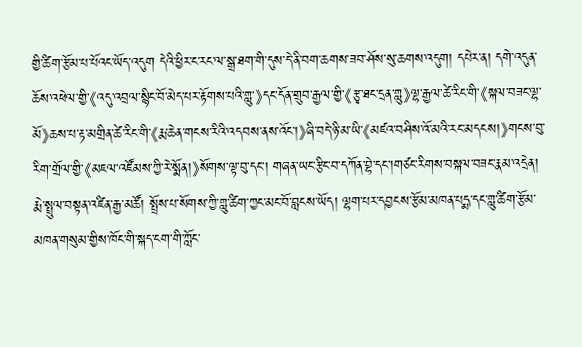གྱི་ཚིག་རྩོམ་པ་པོའང་ཡོད་འདུག དེའི་ཕྱིར་ང་རང་ལ་སྒྲ་ཐག་གི་དུས་དེ་ནི་བག་ཆགས་ཟབ་ཤོས་སུ་ཆགས་འདུག། དཔེར་ན། དགེ་འདུན་ཆོས་འཕེལ་གྱི་《འདུ་འབྲལ་སྙིང་བོ་མེད་པར་རྟོགས་པའི་གླུ་》དང་དོན་གྲུབ་རྒྱལ་གྱི་《རྩྭ་ཐང་དྲན་གླུ》ལྷ་རྒྱལ་ཚེ་རིང་གི་《སྐལ་བཟང་ལྷ་མོ》ཆས་པ་རྟ་མགྲིན་ཚེ་རིང་གི་《རྨ་ཆེན་གངས་རིའི་འདབས་ནས་འོང་།》ཞི་བདེ་ཉི་མ་ཡི་《མཛའ་བཤིས་འོ་མའི་རང་མདངས།》གངས་བུ་རིག་གྲོལ་གྱི་《མཇལ་འཛོམས་ཀྱི་རེ་སྨོན།》སོགས་ལྟ་བུ་དང་། གཞན་ཡང་རྩིང་བ་དཀོན་བྷེ་དང་།གཙང་རིགས་བསྐལ་བཟང་རྣམ་འདྲེན། རྨེ་སྤྲུལ་བསྟན་འཛིན་རྒྱ་མཚོ། སྤྲོས་པ་སོགས་ཀྱི་གླུ་ཚིག་ཀྱང་མང་བོ་བླངས་ཡོད། ལྷག་པར་དབྱངས་རྩོམ་མཁན་པདྨ་དང་གླུ་ཚིག་རྩོམ་མཁན་གསུམ་གྱིས་ཁོང་གི་སྐད་ངག་གི་ཀློང་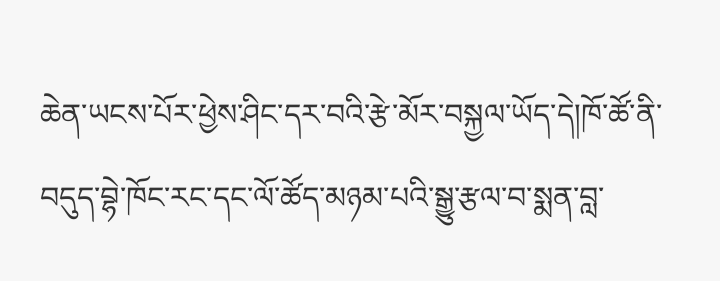ཆེན་ཡངས་པོར་ཕྱེས་ཤིང་དར་བའི་རྩེ་མོར་བསྐྱལ་ཡོད་དེ།ཁོ་ཚོ་ནི་བདུད་བྷེ་ཁོང་རང་དང་ལོ་ཚོད་མཉམ་པའི་སྒྱུ་རྩལ་བ་སྨན་བླ་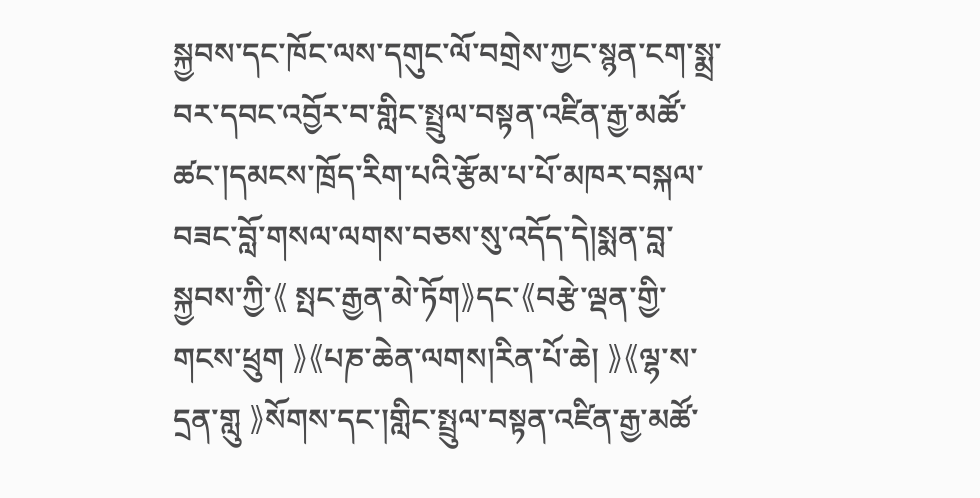སྐྱབས་དང་ཁོང་ལས་དགུང་ལོ་བགྲེས་ཀྱང་སྙན་ངག་སྨྲ་བར་དབང་འབྱོར་བ་གླིང་སྤྲུལ་བསྟན་འཛིན་རྒྱ་མཚོ་ཚང་།དམངས་ཁྲོད་རིག་པའི་རྩོམ་པ་པོ་མཁར་བསྐལ་བཟང་བློ་གསལ་ལགས་བཅས་སུ་འདོད་དེ།སྨན་བླ་སྐྱབས་ཀྱི་《 སྤང་རྒྱན་མེ་ཏོག》དང་《བརྩེ་ལྡན་གྱི་གངས་ཕྲུག 》《པཎ་ཆེན་ལགས།རིན་པོ་ཆེ། 》《ལྷ་ས་དྲན་གླུ 》སོགས་དང་།གླིང་སྤྲུལ་བསྟན་འཛིན་རྒྱ་མཚོ་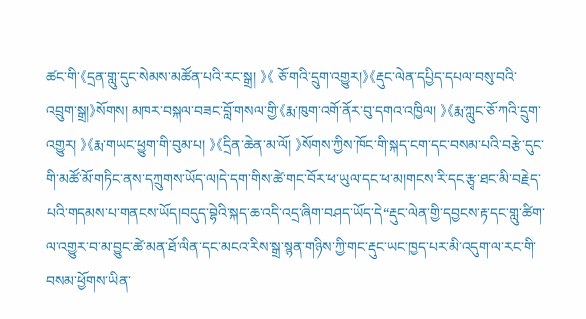ཚང་གི་《དྲན་གླུ་དུང་སེམས་མཚོན་པའི་རང་སྒྲ། 》《 ཅོ་གའི་དྲུག་འགྱུར།》《རྡུང་ལེན་དཔྱིད་དཔལ་བསུ་བའི་འབྲུག་སྒྲ།》སོགས། མཁར་བསྐལ་བཟང་བློ་གསལ་གྱི་《རྨ་ཁུག་འགོ་ནོར་བུ་དགའ་འཁྱིལ། 》《རྨ་ཀླུང་ཅོ་ཀའི་དྲུག་འགྱུར། 》《རྨ་གཡང་ཕྱུག་གི་བུམ་པ། 》《དྲིན་ཆེན་མ་ལོ། 》སོགས་ཀྱིས་ཁོང་གི་སྐད་ངག་དང་བསམ་པའི་བརྩེ་དུང་གི་མཚོ་མོ་གཏིང་ནས་དཀྲུགས་ཡོད་ལ།དེ་དག་གིས་ཚེ་གང་བོར་ཕ་ཡུལ་དང་ཕ་མ།གངས་རི་དང་རྩྭ་ཐང་མི་བརྗེད་པའི་གདམས་པ་གནངས་ཡོད།བདུད་བྷེའི་སྐད་ཆ་འདི་འདྲ་ཞིག་བཤད་ཡོད་དེ“རྡུང་ལེན་གྱི་དབྱངས་རྟ་དང་གླུ་ཚིག་ལ་འགྱུར་བ་མ་བྱུང་ཚེ་མན་ཐོ་ལིན་དང་མངའ་རིས་སྒྲ་སྙན་གཉིས་ཀྱི་གང་རྡུང་ཡང་ཁྱད་པར་མི་འདུག་ལ་རང་གི་བསམ་ཕྱོགས་ཡིན་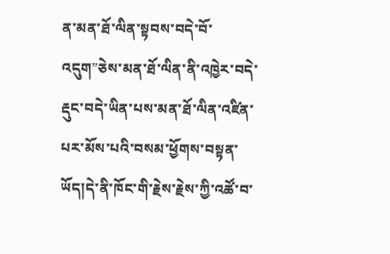ན་མན་ཐོ་ལིན་སྟབས་བདེ་བོ་འདུག”ཅེས་མན་ཐོ་ལིན་ནི་འཁྱེར་བདེ་རྡུང་བདེ་ཡིན་པས་མན་ཐོ་ལིན་འཛིན་པར་མོས་པའི་བསམ་ཕྱོགས་བསྟན་ཡོད།དེ་ནི་ཁོང་གི་རྗེས་རྗེས་ཀྱི་འཚོ་བ་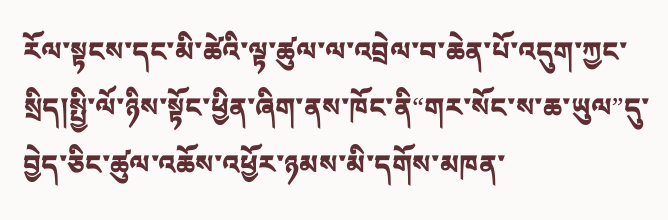རོལ་སྟངས་དང་མི་ཚེའི་ལྟ་ཚུལ་ལ་འབྲེལ་བ་ཆེན་པོ་འདུག་ཀྱང་སྲིད།སྤྱི་ལོ་ཉིས་སྟོང་ཕྱིན་ཞིག་ནས་ཁོང་ནི“གར་སོང་ས་ཆ་ཡུལ”དུ་བྱེད་ཅིང་ཚུལ་འཆོས་འཕྱོར་ཉམས་མི་དགོས་མཁན་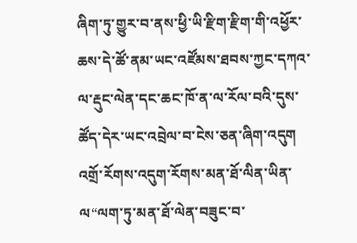ཞིག་ཏུ་གྱུར་བ་ནས་ཕྱི་ཡི་རྫིག་རྫིག་གི་འཕྱོར་ཆས་དེ་ཚོ་ནམ་ཡང་འཛོམས་ཐབས་ཀྱང་དཀའ་ལ་རྡུང་ལེན་དང་ཆང་ཁོ་ན་ལ་རོལ་བའི་དུས་ཚོད་དེར་ཡང་འབྲེལ་བ་ངེས་ཅན་ཞིག་འདུག
འགྲོ་རོགས་འདུག་རོགས་མན་ཐོ་ལིན་ཡིན་ལ“ལག་ཏུ་མན་ཐོ་ལེན་བཟུང་བ་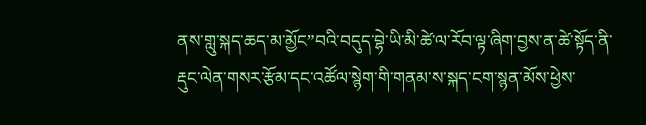ནས་གླུ་སྐད་ཆད་མ་མྱོང”བའི་བདུད་བྷེ་ཡི་མི་ཚེ་ལ་རོབ་ལྟ་ཞིག་བྱས་ན་ཚེ་སྟོད་ནི་རྡུང་ལེན་གསར་རྩོམ་དང་འཚོལ་སྙེག་གི་གནམ་ས་སྐད་ངག་སྙན་མོས་ཕྱེས་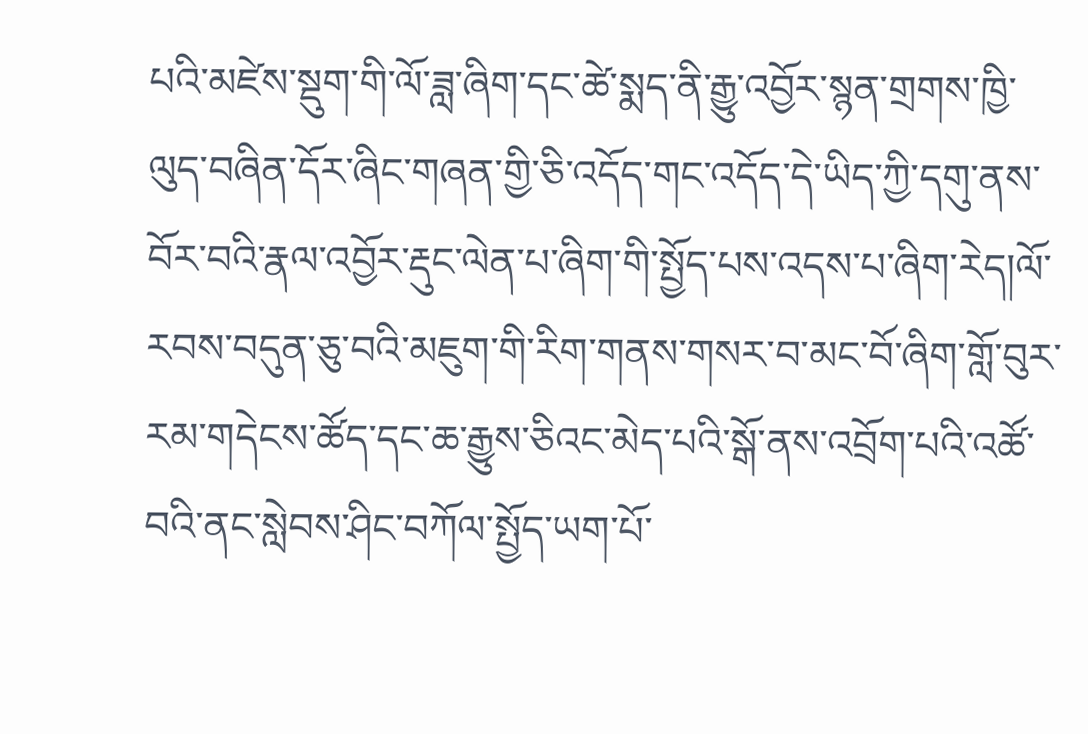པའི་མཛེས་སྡུག་གི་ལོ་ཟླ་ཞིག་དང་ཚེ་སྨད་ནི་རྒྱུ་འབྱོར་སྙན་གྲགས་ཁྱི་ལུད་བཞིན་དོར་ཞིང་གཞན་གྱི་ཅི་འདོད་གང་འདོད་དེ་ཡིད་ཀྱི་དགུ་ནས་བོར་བའི་རྣལ་འབྱོར་རྡུང་ལེན་པ་ཞིག་གི་སྤྱོད་པས་འདས་པ་ཞིག་རེད།ལོ་རབས་བདུན་ཅུ་བའི་མཇུག་གི་རིག་གནས་གསར་བ་མང་བོ་ཞིག་གློ་བུར་རམ་གདེངས་ཚོད་དང་ཆ་རྒྱུས་ཅིའང་མེད་པའི་སྒོ་ནས་འབྲོག་པའི་འཚོ་བའི་ནང་སླེབས་ཤིང་བཀོལ་སྤྱོད་ཡག་པོ་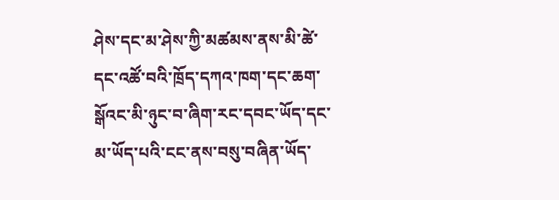ཤེས་དང་མ་ཤེས་ཀྱི་མཚམས་ནས་མི་ཚེ་དང་འཚོ་བའི་ཁྲོད་དཀའ་ཁག་དང་ཆག་སྒོའང་མི་ཉུང་བ་ཞིག་རང་དབང་ཡོད་དང་མ་ཡོད་པའི་ངང་ནས་བསུ་བཞིན་ཡོད་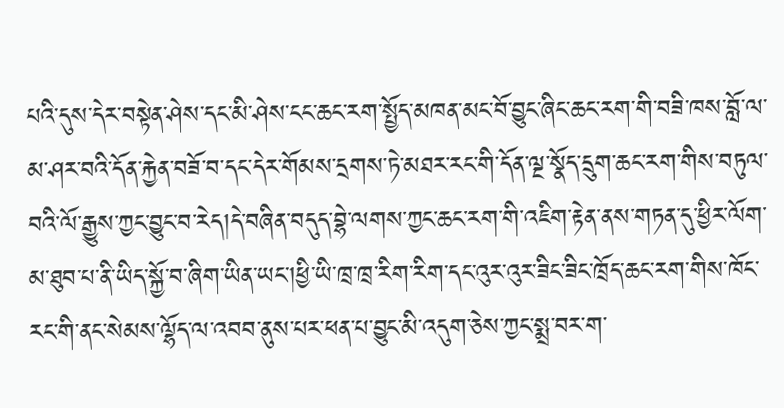པའི་དུས་དེར་བསྟེན་ཤེས་དང་མི་ཤེས་ངང་ཆང་རག་སྤྱོད་མཁན་མང་བོ་བྱུང་ཞིང་ཆང་རག་གི་བཟི་ཁས་བློ་ལ་མ་ཤར་བའི་དོན་རྐྱེན་བཟོ་བ་དང་དེར་གོམས་དྲགས་ཏེ་མཐར་རང་གི་དོན་ལྔ་སྣོད་དྲུག་ཆང་རག་གིས་བཏུལ་བའི་ལོ་རྒྱུས་ཀྱང་བྱུང་བ་རེད།དེ་བཞིན་བདུད་བྷེ་ལགས་ཀྱང་ཆང་རག་གི་འཇིག་རྟེན་ནས་གཏན་དུ་ཕྱིར་ལོག་མ་ཐུབ་པ་ནི་ཡིད་སྐྱོ་བ་ཞིག་ཡིན་ཡང་།ཕྱི་ཡི་ཁྲ་ཁྲ་རིག་རིག་དང་འུར་འུར་ཟིང་ཟིང་ཁྲོད་ཆང་རག་གིས་ཁོང་རང་གི་ནང་སེམས་ལྷོད་ལ་འབབ་ནུས་པར་ཕན་པ་བྱུང་མི་འདུག་ཅེས་ཀྱང་སྨྲ་བར་ག་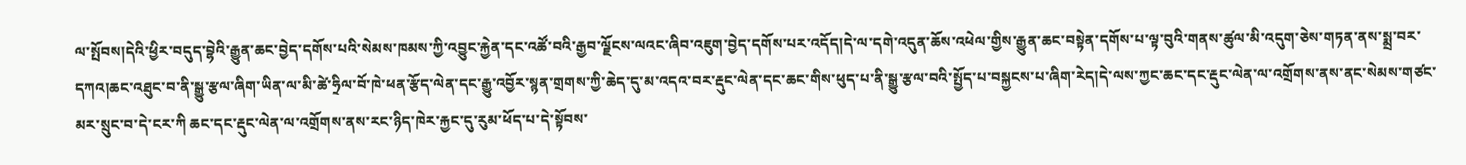ལ་སྤོབས།དེའི་ཕྱིར་བདུད་བྷེའི་རྒྱུན་ཆང་བྱེད་དགོས་པའི་སེམས་ཁམས་ཀྱི་འབྱུང་རྐྱེན་དང་འཚོ་བའི་རྒྱབ་ལྗོངས་ལའང་ཞིབ་འཇུག་བྱེད་དགོས་པར་འདོད།དེ་ལ་དགེ་འདུན་ཆོས་འཕེལ་གྱིས་རྒྱུན་ཆང་བསྟེན་དགོས་པ་ལྟ་བུའི་གནས་ཚུལ་མི་འདུག་ཅེས་གཏན་ནས་སྨྲ་བར་དཀའ།ཆང་འཐུང་བ་ནི་སྒྱུ་རྩལ་ཞིག་ཡིན་ལ་མི་ཚེ་ཧྲིལ་བོ་ཁེ་ཕན་རྩོད་ལེན་དང་རྒྱུ་འབྱོར་སྙན་གྲགས་ཀྱི་ཆེད་དུ་མ་འདའ་བར་རྡུང་ལེན་དང་ཆང་གིས་ཕུད་པ་ནི་སྒྱུ་རྩལ་བའི་སྤྱོད་པ་བསྐྱངས་པ་ཞིག་རེད།དེ་ལས་ཀྱང་ཆང་དང་རྡུང་ལེན་ལ་འགྲོགས་ནས་ནང་སེམས་གཙང་མར་སྲུང་བ་དེ་ངར་ཀི ཆང་དང་རྡུང་ལེན་ལ་འགྲོགས་ནས་རང་ཉིད་ཁེར་རྐྱང་དུ་རུམ་ཕོད་པ་དེ་སྟོབས་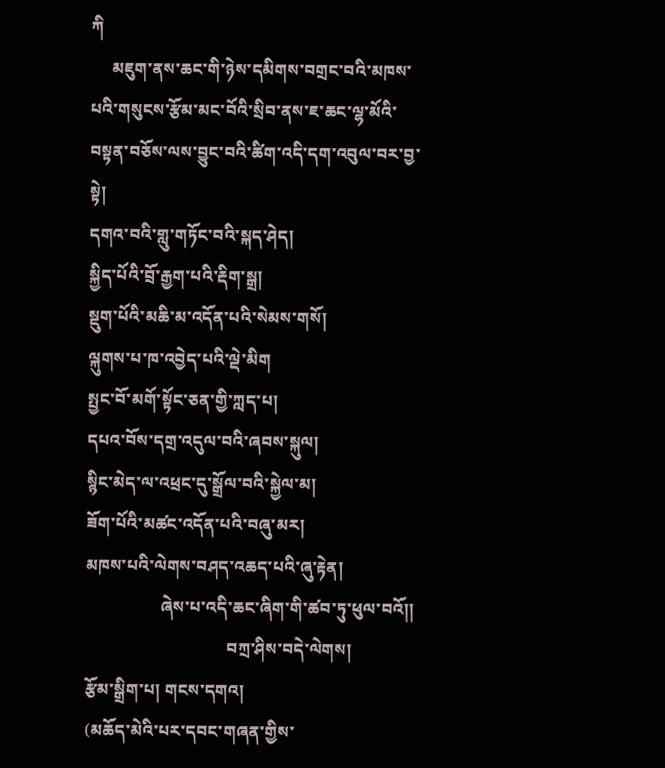ཀི
     མཇུག་ནས་ཆང་གི་ཉེས་དམིགས་བགྲང་བའི་མཁས་པའི་གསུངས་རྩོམ་མང་བོའི་སྲིབ་ནས་ཇ་ཆང་ལྷ་མོའི་བསྟན་བཅོས་ལས་བྱུང་བའི་ཚིག་འདི་དག་འབུལ་བར་བྱ་སྟེ།
དགའ་བའི་གླུ་གཏོང་བའི་སྐད་ཤེད།
སྐྱིད་པོའི་བྲོ་རྒྱག་པའི་རྡིག་སྒྲ།
སྡུག་པོའི་མཆི་མ་འདོན་པའི་སེམས་གསོ།
ལྐུགས་པ་ཁ་འབྱེད་པའི་ལྡེ་མིག
སྤྱང་བོ་མགོ་སྟོང་ཅན་གྱི་ཀླད་པ།
དཔའ་བོས་དགྲ་འདུལ་བའི་ཞབས་སྐུལ།
སྙིང་མེད་ལ་འཕྲང་དུ་སྒྲོལ་བའི་སྐྱེལ་མ།
ཟོག་པོའི་མཚང་འདོན་པའི་བཞུ་མར།
མཁས་པའི་ལེགས་བཤད་འཆད་པའི་ཞུ་རྟེན།
                  ཞེས་པ་འདི་ཆང་ཞིག་གི་ཚབ་ཏུ་ཕུལ་བའོ།།
                                  བཀྲ་ཤིས་བདེ་ལེགས།
རྩོམ་སྒྲིག་པ། གངས་དགའ།
(མཆོད་མེའི་པར་དབང་གཞན་གྱིས་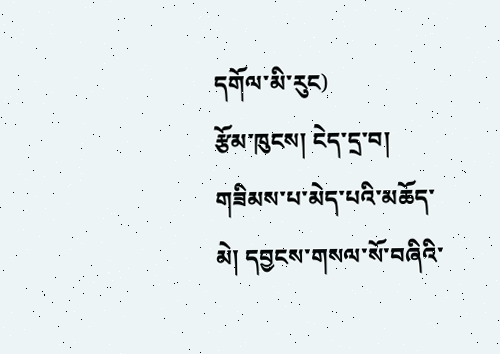དགོལ་མི་རུང)
རྩོམ་ཁུངས། ངེད་དྲ་བ།
གཟིམས་པ་མེད་པའི་མཆོད་མེ། དབྱངས་གསལ་སོ་བཞིའི་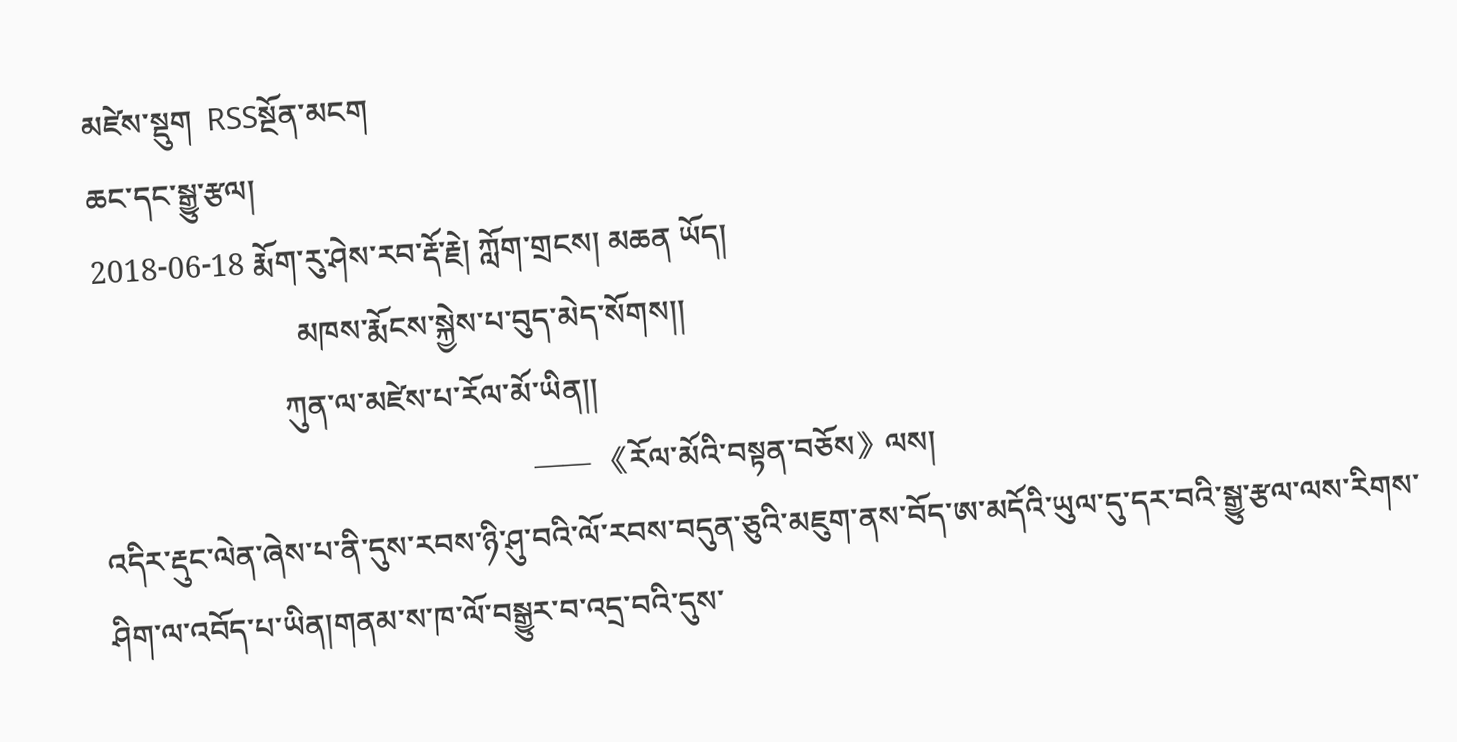མཛེས་སྡུག  RSSསྔོན་མངག
ཆང་དང་སྒྱུ་རྩལ།
2018-06-18 རྨོག་རུ་ཤེས་རབ་རྡོ་རྗེ། ཀློག་གྲངས། མཆན ཡོད།
                          མཁས་རྨོངས་སྐྱེས་པ་བུད་མེད་སོགས།།
                        ཀུན་ལ་མཛེས་པ་རོལ་མོ་ཡིན།།
                                                —— 《རོལ་མོའི་བསྟན་བཅོས》ལས།
འདིར་རྡུང་ལེན་ཞེས་པ་ནི་དུས་རབས་ཉི་ཤུ་བའི་ལོ་རབས་བདུན་ཅུའི་མཇུག་ནས་བོད་ཨ་མདོའི་ཡུལ་དུ་དར་བའི་སྒྱུ་རྩལ་ལས་རིགས་ཤིག་ལ་འབོད་པ་ཡིན།གནམ་ས་ཁ་ལོ་བསྒྱུར་བ་འདྲ་བའི་དུས་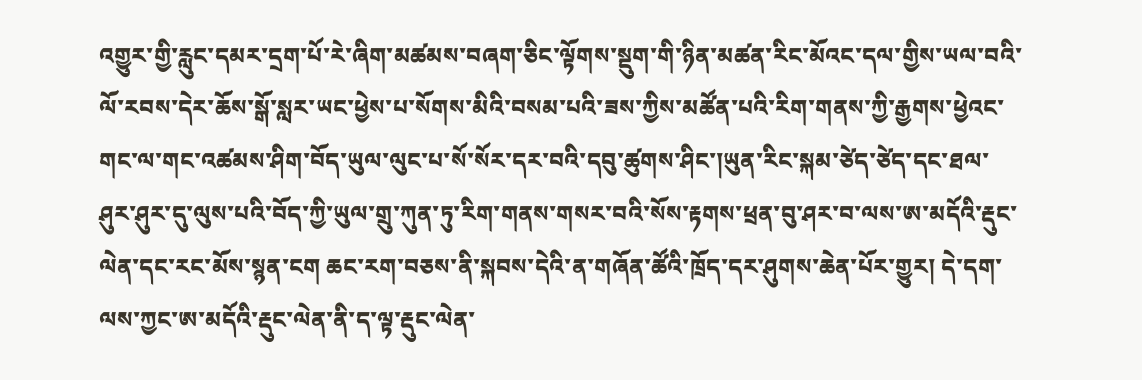འགྱུར་གྱི་རླུང་དམར་དྲག་པོ་རེ་ཞིག་མཚམས་བཞག་ཅིང་ལྟོགས་སྡུག་གི་ཉིན་མཚན་རིང་མོའང་དལ་གྱིས་ཡལ་བའི་ལོ་རབས་དེར་ཆོས་སྒོ་སླར་ཡང་ཕྱེས་པ་སོགས་མིའི་བསམ་པའི་ཟས་ཀྱིས་མཚོན་པའི་རིག་གནས་ཀྱི་རྒྱགས་ཕྱེའང་གང་ལ་གང་འཚམས་ཤིག་བོད་ཡུལ་ལུང་པ་སོ་སོར་དར་བའི་དབུ་ཚུགས་ཤིང་།ཡུན་རིང་སྐམ་ཙེད་ཙེད་དང་ཐལ་ཤུར་ཤུར་དུ་ལུས་པའི་བོད་ཀྱི་ཡུལ་གྲུ་ཀུན་ཏུ་རིག་གནས་གསར་བའི་སོས་རྟགས་ཕྲན་བུ་ཤར་བ་ལས་ཨ་མདོའི་རྡུང་ལེན་དང་རང་མོས་སྙན་ངག ཆང་རག་བཅས་ནི་སྐབས་དེའི་ན་གཞོན་ཚོའི་ཁྲོད་དར་ཤུགས་ཆེན་པོར་གྱུར། དེ་དག་ལས་ཀྱང་ཨ་མདོའི་རྡུང་ལེན་ནི་ད་ལྟ་རྡུང་ལེན་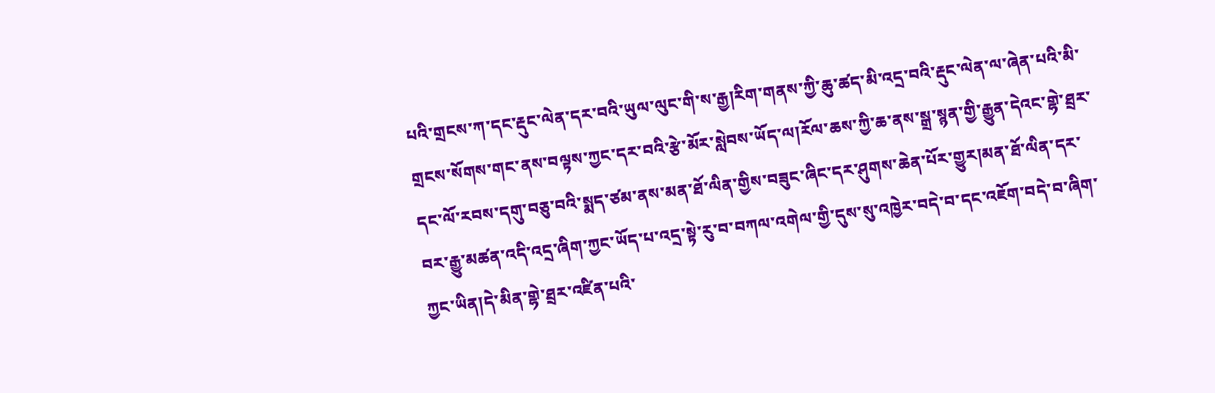པའི་གྲངས་ཀ་དང་རྡུང་ལེན་དར་བའི་ཡུལ་ལུང་གི་ས་རྒྱ།རིག་གནས་ཀྱི་ཆུ་ཚད་མི་འདྲ་བའི་རྡུང་ལེན་ལ་ཞེན་པའི་མི་གྲངས་སོགས་གང་ནས་བལྟས་ཀྱང་དར་བའི་རྩེ་མོར་སླེབས་ཡོད་ལ།རོལ་ཆས་ཀྱི་ཆ་ནས་སྒྲ་སྙན་གྱི་རྒྱུན་དེའང་གྷེ་ཐྲར་དང་ལོ་རབས་དགུ་བཅུ་བའི་སྨད་ཙམ་ནས་མན་ཐོ་ལིན་གྱིས་བཟུང་ཞིང་དར་ཤུགས་ཆེན་པོར་གྱུར།མན་ཐོ་ལིན་དར་བར་རྒྱུ་མཚན་འདི་འདྲ་ཞིག་ཀྱང་ཡོད་པ་འདྲ་སྟེ་རུ་བ་བཀལ་འགེལ་གྱི་དུས་སུ་འཁྱེར་བདེ་བ་དང་འཇོག་བདེ་བ་ཞིག་ཀྱང་ཡིན།དེ་མིན་གྷེ་ཐྲར་འཛིན་པའི་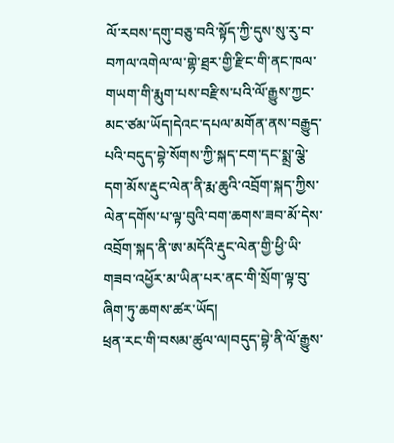ལོ་རབས་དགུ་བཅུ་བའི་སྟོད་ཀྱི་དུས་སུ་རུ་བ་བཀལ་འགེལ་ལ་གྷེ་ཐྲར་གྱི་རྫིང་གི་ནང་ཁལ་གཡག་གི་རྨུག་པས་བརྫིས་པའི་ལོ་རྒྱུས་ཀྱང་མང་ཙམ་ཡོད།དེའང་དཔལ་མགོན་ནས་བརྒྱུད་པའི་བདུད་བྷེ་སོགས་ཀྱི་སྐད་ངག་དང་སྨྲ་ལྕེ་དག་མོས་རྡུང་ལེན་ནི་རྨ་ཆུའི་འབྲོག་སྐད་ཀྱིས་ལེན་དགོས་པ་ལྟ་བུའི་བག་ཆགས་ཟབ་མོ་དེས་འབྲོག་སྐད་ནི་ཨ་མདོའི་རྡུང་ལེན་གྱི་ཕྱི་ཡི་གཟབ་འཕྱོར་མ་ཡིན་པར་ནང་གི་སྲོག་ལྟ་བུ་ཞིག་ཏུ་ཆགས་ཚར་ཡོད།
ཕྲན་རང་གི་བསམ་ཚུལ་ལ།བདུད་བྷེ་ནི་ལོ་རྒྱུས་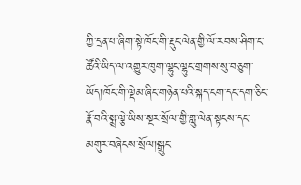ཀྱི་དྲན་པ་ཞིག་སྟེ་ཁོང་གི་རྡུང་ལེན་གྱི་ལོ་རབས་ཤིག་ང་ཚོའི་ཡིད་ལ་འགྱུར་ཁུག་ལྷུང་ལྷུང་གྲགས་སུ་བཅུག་ཡོད།ཁོང་གི་ལྡེམ་ཞིང་གཉེན་པའི་སྐད་ངག་དང་དག་ཅིང་རྣོ་བའི་སྨྲ་ལྕེ་ཡིས་སྔར་སྲོལ་གྱི་གླུ་ལེན་སྟངས་དང་མགུར་བཞེངས་སྲོལ།སྒྲུང་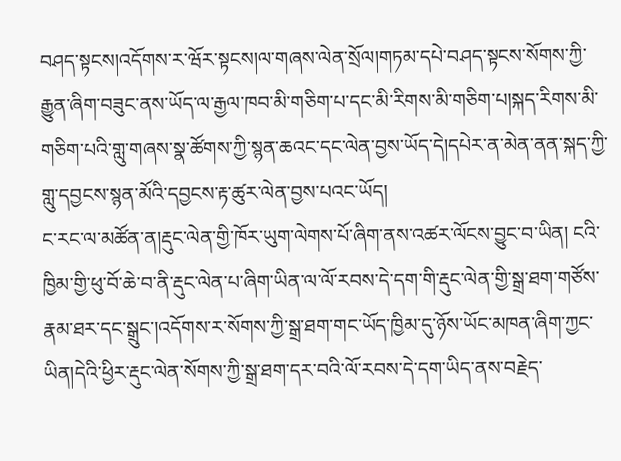བཤད་སྟངས།འདོགས་ར་ཝོར་སྟངས།ལ་གཞས་ལེན་སྲོལ།གཏམ་དཔེ་བཤད་སྟངས་སོགས་ཀྱི་རྒྱུན་ཞིག་བཟུང་ནས་ཡོད་ལ་རྒྱལ་ཁབ་མི་གཅིག་པ་དང་མི་རིགས་མི་གཅིག་པ།སྐད་རིགས་མི་གཅིག་པའི་གླུ་གཞས་སྣ་ཚོགས་ཀྱི་སྙན་ཆའང་དང་ལེན་བྱས་ཡོད་དེ།དཔེར་ན་མེན་ནན་སྐད་ཀྱི་གླུ་དབྱངས་སྙན་མོའི་དབྱངས་རྟ་ཚུར་ལེན་བྱས་པའང་ཡོད།
ང་རང་ལ་མཚོན་ན།རྡུང་ལེན་གྱི་ཁོར་ཡུག་ལེགས་པོ་ཞིག་ནས་འཚར་ལོངས་བྱུང་བ་ཡིན། ངའི་ཁྱིམ་གྱི་ཕུ་བོ་ཆེ་བ་ནི་རྡུང་ལེན་པ་ཞིག་ཡིན་ལ་ལོ་རབས་དེ་དག་གི་རྡུང་ལེན་གྱི་སྒྲ་ཐག་གཙོས་རྣམ་ཐར་དང་སྒྲུང་།འདོགས་ར་སོགས་ཀྱི་སྒྲ་ཐག་གང་ཡོད་ཁྱིམ་དུ་ཉོས་ཡོང་མཁན་ཞིག་ཀྱང་ཡིན།དེའི་ཕྱིར་རྡུང་ལེན་སོགས་ཀྱི་སྒྲ་ཐག་དར་བའི་ལོ་རབས་དེ་དག་ཡིད་ནས་བརྗེད་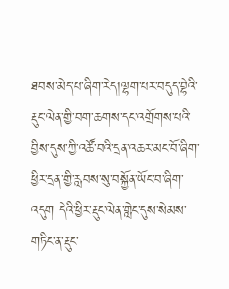ཐབས་མེད་པ་ཞིག་རེད།ལྷག་པར་བདུད་བྷེའི་རྡུང་ལེན་གྱི་བག་ཆགས་དང་འགྲོགས་པའི་བྱིས་དུས་ཀྱི་འཚོ་བའི་དྲན་འཆར་མང་བོ་ཞིག་ཕྱིར་དྲན་གྱི་རླབས་སུ་བསྐྱོན་ཡོང་བ་ཞིག་འདུག དེའི་ཕྱིར་རྡུང་ལེན་གླེང་དུས་སེམས་གཏིང་ན་རྡུང་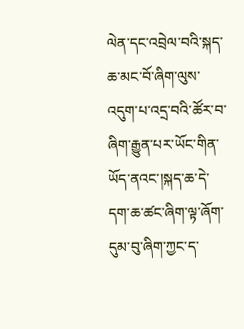ལེན་དང་འབྲེལ་བའི་སྐད་ཆ་མང་བོ་ཞིག་ལུས་འདུག་པ་འདྲ་བའི་ཚོར་བ་ཞིག་རྒྱུན་པར་ཡོང་གིན་ཡོད་ནའང་།སྐད་ཆ་དེ་དག་ཆ་ཚང་ཞིག་ལྟ་ཞོག་དུམ་བུ་ཞིག་ཀྱང་ད་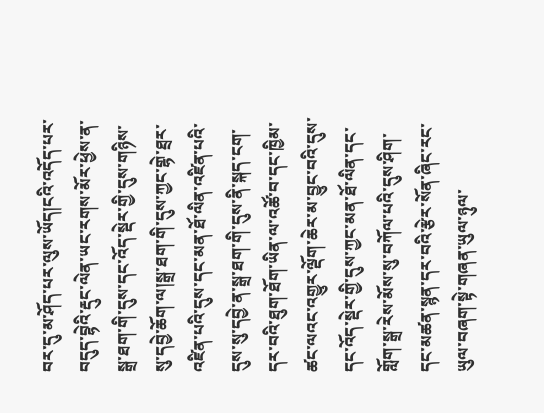བར་དུ་མ་ཤོད་པར་ལུས་ཡོད།ངའི་འདོད་པར་བདུད་བྷེའི་རྡུང་ལེན་ཡང་རགས་མོར་ཕྱེས་ན་སྒྲ་ཐག་གི་དུས་དང་འོད་སྡེར་གྱི་དུས་གཉིས་སུ་དབྱེ་ཆོག་ལ།སྒྲ་ཐག་གི་དུས་ཀྱང་གྷེ་ཐྲར་འཛིན་པའི་དུས་དང་མན་ཐོ་ལིན་འཛིན་པའི་དུས་སུ་དབྱེ་ན་སྒྲ་ཐག་གི་དུས་ནི་སྐད་ངག་དར་བའི་ཐུག་ཐོག་ཡིན་ལ་འཚོ་བ་དང་ཁྱིམ་ཚང་ལའང་འགྱུར་ལྡོག་ཆེར་མ་བྱུང་བའི་དུས་དང་འོད་སྡེར་གྱི་དུས་ཀྱང་མན་ཐོ་ལིན་དང་གློག་སྒྲ་རེས་མོས་སུ་བཀོལ་པའི་དུས་ཤིག་དང་མཚན་སྙན་དར་བའི་རྩེར་སོན་ཞིང་རང་ཡུལ་བཞག་སྟེ་གཞན་ཡུལ་ཉུལ་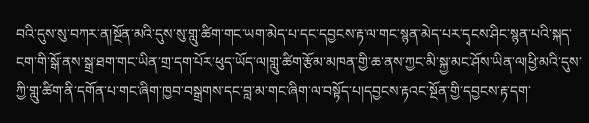བའི་དུས་སུ་བཀར་ན།སྔོན་མའི་དུས་སུ་གླུ་ཚིག་གང་ཡག་མེད་པ་དང་དབྱངས་རྟ་ལ་གང་སྙན་མེད་པར་དྭངས་ཤིང་སྙན་པའི་སྐད་ངག་གི་སྒོ་ནས་སྒྲ་ཐག་གང་ཡིན་གྲ་དག་པོར་ཕུད་ཡོད་ལ།གླུ་ཚིག་རྩོམ་མཁན་གྱི་ཆ་ནས་ཀྱང་མི་སྐྱ་མང་ཤོས་ཡིན་ལ།ཕྱི་མའི་དུས་ཀྱི་གླུ་ཚིག་ནི་དགོན་པ་གང་ཞིག་ཁྱབ་བསྒྲགས་དང་བླ་མ་གང་ཞིག་ལ་བསྟོད་པ།དབྱངས་རྟའང་སྔོན་གྱི་དབྱངས་རྟ་དག་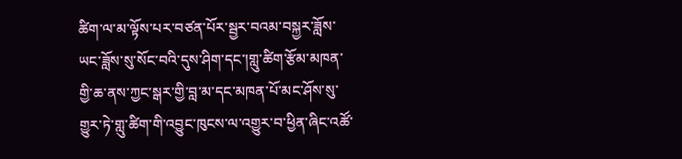ཚིག་ལ་མ་ལྟོས་པར་བཙན་པོར་སྦྱར་བའམ་བསྐྱར་ཟློས་ཡང་ཟློས་སུ་སོང་བའི་དུས་ཤིག་དང་།གླུ་ཚིག་རྩོམ་མཁན་གྱི་ཆ་ནས་ཀྱང་སྒར་གྱི་བླ་མ་དང་མཁན་པོ་མང་ཤོས་སུ་གྱུར་ཏེ་གླུ་ཚིག་གི་འབྱུང་ཁུངས་ལ་འགྱུར་བ་ཕྱིན་ཞིང་འཚོ་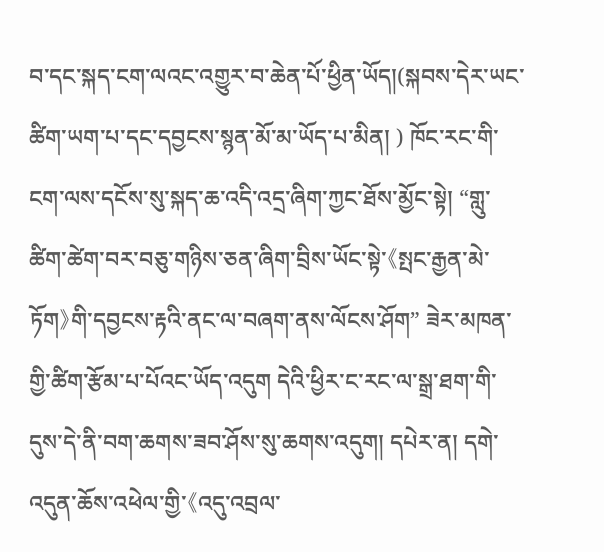བ་དང་སྐད་ངག་ལའང་འགྱུར་བ་ཆེན་པོ་ཕྱིན་ཡོད།(སྐབས་དེར་ཡང་ཚིག་ཡག་པ་དང་དབྱངས་སྙན་མོ་མ་ཡོད་པ་མིན། ) ཁོང་རང་གི་ངག་ལས་དངོས་སུ་སྐད་ཆ་འདི་འདྲ་ཞིག་ཀྱང་ཐོས་མྱོང་སྟེ། “གླུ་ཚིག་ཚེག་བར་བཅུ་གཉིས་ཅན་ཞིག་བྲིས་ཡོང་སྟེ་《སྤང་རྒྱན་མེ་ཏོག》གི་དབྱངས་རྟའི་ནང་ལ་བཞག་ནས་ལོངས་ཤོག” ཟེར་མཁན་གྱི་ཚིག་རྩོམ་པ་པོའང་ཡོད་འདུག དེའི་ཕྱིར་ང་རང་ལ་སྒྲ་ཐག་གི་དུས་དེ་ནི་བག་ཆགས་ཟབ་ཤོས་སུ་ཆགས་འདུག། དཔེར་ན། དགེ་འདུན་ཆོས་འཕེལ་གྱི་《འདུ་འབྲལ་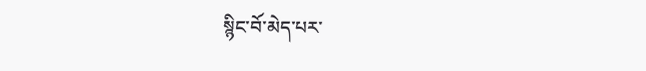སྙིང་བོ་མེད་པར་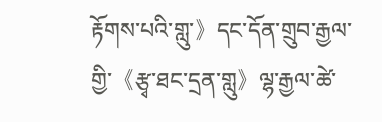རྟོགས་པའི་གླུ་》དང་དོན་གྲུབ་རྒྱལ་གྱི་《རྩྭ་ཐང་དྲན་གླུ》ལྷ་རྒྱལ་ཚེ་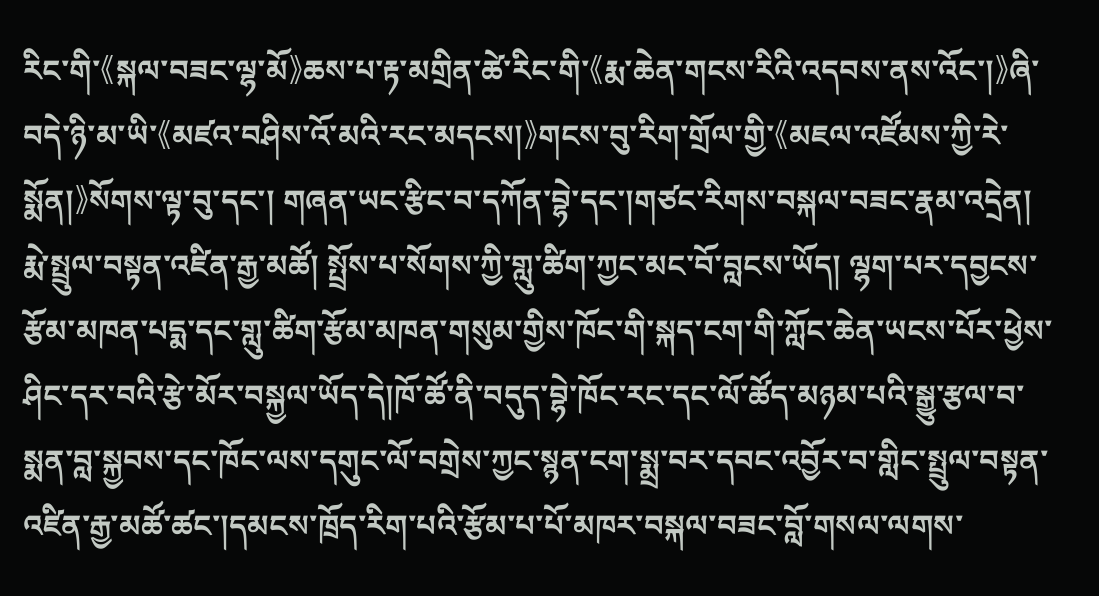རིང་གི་《སྐལ་བཟང་ལྷ་མོ》ཆས་པ་རྟ་མགྲིན་ཚེ་རིང་གི་《རྨ་ཆེན་གངས་རིའི་འདབས་ནས་འོང་།》ཞི་བདེ་ཉི་མ་ཡི་《མཛའ་བཤིས་འོ་མའི་རང་མདངས།》གངས་བུ་རིག་གྲོལ་གྱི་《མཇལ་འཛོམས་ཀྱི་རེ་སྨོན།》སོགས་ལྟ་བུ་དང་། གཞན་ཡང་རྩིང་བ་དཀོན་བྷེ་དང་།གཙང་རིགས་བསྐལ་བཟང་རྣམ་འདྲེན། རྨེ་སྤྲུལ་བསྟན་འཛིན་རྒྱ་མཚོ། སྤྲོས་པ་སོགས་ཀྱི་གླུ་ཚིག་ཀྱང་མང་བོ་བླངས་ཡོད། ལྷག་པར་དབྱངས་རྩོམ་མཁན་པདྨ་དང་གླུ་ཚིག་རྩོམ་མཁན་གསུམ་གྱིས་ཁོང་གི་སྐད་ངག་གི་ཀློང་ཆེན་ཡངས་པོར་ཕྱེས་ཤིང་དར་བའི་རྩེ་མོར་བསྐྱལ་ཡོད་དེ།ཁོ་ཚོ་ནི་བདུད་བྷེ་ཁོང་རང་དང་ལོ་ཚོད་མཉམ་པའི་སྒྱུ་རྩལ་བ་སྨན་བླ་སྐྱབས་དང་ཁོང་ལས་དགུང་ལོ་བགྲེས་ཀྱང་སྙན་ངག་སྨྲ་བར་དབང་འབྱོར་བ་གླིང་སྤྲུལ་བསྟན་འཛིན་རྒྱ་མཚོ་ཚང་།དམངས་ཁྲོད་རིག་པའི་རྩོམ་པ་པོ་མཁར་བསྐལ་བཟང་བློ་གསལ་ལགས་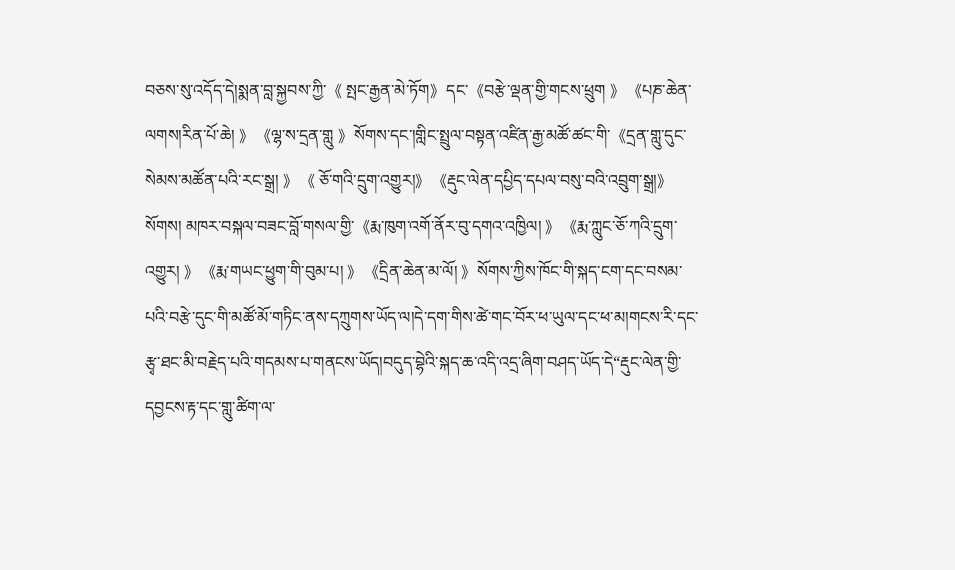བཅས་སུ་འདོད་དེ།སྨན་བླ་སྐྱབས་ཀྱི་《 སྤང་རྒྱན་མེ་ཏོག》དང་《བརྩེ་ལྡན་གྱི་གངས་ཕྲུག 》《པཎ་ཆེན་ལགས།རིན་པོ་ཆེ། 》《ལྷ་ས་དྲན་གླུ 》སོགས་དང་།གླིང་སྤྲུལ་བསྟན་འཛིན་རྒྱ་མཚོ་ཚང་གི་《དྲན་གླུ་དུང་སེམས་མཚོན་པའི་རང་སྒྲ། 》《 ཅོ་གའི་དྲུག་འགྱུར།》《རྡུང་ལེན་དཔྱིད་དཔལ་བསུ་བའི་འབྲུག་སྒྲ།》སོགས། མཁར་བསྐལ་བཟང་བློ་གསལ་གྱི་《རྨ་ཁུག་འགོ་ནོར་བུ་དགའ་འཁྱིལ། 》《རྨ་ཀླུང་ཅོ་ཀའི་དྲུག་འགྱུར། 》《རྨ་གཡང་ཕྱུག་གི་བུམ་པ། 》《དྲིན་ཆེན་མ་ལོ། 》སོགས་ཀྱིས་ཁོང་གི་སྐད་ངག་དང་བསམ་པའི་བརྩེ་དུང་གི་མཚོ་མོ་གཏིང་ནས་དཀྲུགས་ཡོད་ལ།དེ་དག་གིས་ཚེ་གང་བོར་ཕ་ཡུལ་དང་ཕ་མ།གངས་རི་དང་རྩྭ་ཐང་མི་བརྗེད་པའི་གདམས་པ་གནངས་ཡོད།བདུད་བྷེའི་སྐད་ཆ་འདི་འདྲ་ཞིག་བཤད་ཡོད་དེ“རྡུང་ལེན་གྱི་དབྱངས་རྟ་དང་གླུ་ཚིག་ལ་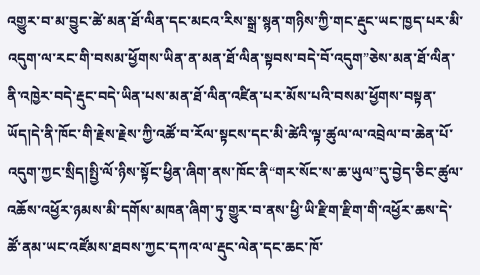འགྱུར་བ་མ་བྱུང་ཚེ་མན་ཐོ་ལིན་དང་མངའ་རིས་སྒྲ་སྙན་གཉིས་ཀྱི་གང་རྡུང་ཡང་ཁྱད་པར་མི་འདུག་ལ་རང་གི་བསམ་ཕྱོགས་ཡིན་ན་མན་ཐོ་ལིན་སྟབས་བདེ་བོ་འདུག”ཅེས་མན་ཐོ་ལིན་ནི་འཁྱེར་བདེ་རྡུང་བདེ་ཡིན་པས་མན་ཐོ་ལིན་འཛིན་པར་མོས་པའི་བསམ་ཕྱོགས་བསྟན་ཡོད།དེ་ནི་ཁོང་གི་རྗེས་རྗེས་ཀྱི་འཚོ་བ་རོལ་སྟངས་དང་མི་ཚེའི་ལྟ་ཚུལ་ལ་འབྲེལ་བ་ཆེན་པོ་འདུག་ཀྱང་སྲིད།སྤྱི་ལོ་ཉིས་སྟོང་ཕྱིན་ཞིག་ནས་ཁོང་ནི“གར་སོང་ས་ཆ་ཡུལ”དུ་བྱེད་ཅིང་ཚུལ་འཆོས་འཕྱོར་ཉམས་མི་དགོས་མཁན་ཞིག་ཏུ་གྱུར་བ་ནས་ཕྱི་ཡི་རྫིག་རྫིག་གི་འཕྱོར་ཆས་དེ་ཚོ་ནམ་ཡང་འཛོམས་ཐབས་ཀྱང་དཀའ་ལ་རྡུང་ལེན་དང་ཆང་ཁོ་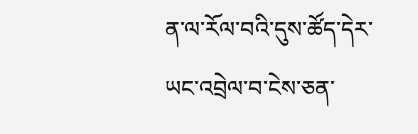ན་ལ་རོལ་བའི་དུས་ཚོད་དེར་ཡང་འབྲེལ་བ་ངེས་ཅན་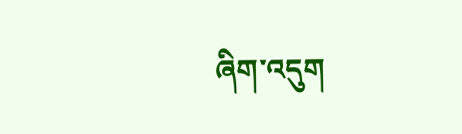ཞིག་འདུག